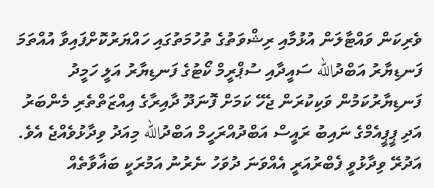ވެރިކަން ވައްޓާލަން އުޅުމާއި ރިޝްވަތުގެ ތުހުމަތުގައި ހައްޔަރުކޮށްފައިވާ އުއްތަމަ ފަނޑިޔާރު އަބްދުالله ސައީދާއި ސުޕްރީމް ކޯޓުގެ ފަނޑިޔާރު އަލީ ހަމީދު ފަނޑިޔާރުކަމުން ވަކިކުރަން ޖެހޭ ކަމަށް ފޮނަދޫ ދާއިރާގެ އިއްޒަތްތެރި މެންބަރު އަދި ޕީޕީއެމްގެ ނައިބު ރައީސް އަބްދުއްރަހީމް އަބްދުالله މިއަދު ވިދާޅުވެއްޖެ އެވެ.
އަދުރޭ ވިދާޅުވީ ފެބްރުއަރީ އެއްވަނަ ދުވަހު ނެރުނު އަމުރަކީ ބަޣާވާތެއް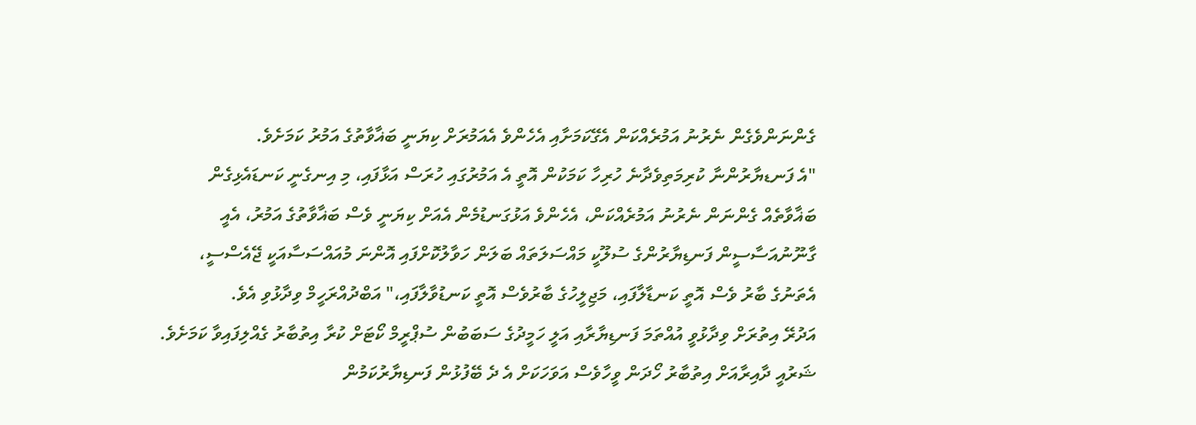ގެންނަންވެގެން ނެރުނު އަމުރެއްކަން އެގޭކަމަށާއި އެހެންވެ އެއަމުރަށް ކިޔަނީ ބަޣާވާތުގެ އަމުރު ކަމަށެވެ.
"އެ ފަނޑޔާރުންނާ ކުރިމަތިވެދާނެ ހުރިހާ ކަމަކުން އޮތީ އެ އަމުރުގައި ހުރަސް އަޅާފައި، މި އިނގެނީ ކަނޑައެޅިގެން ބަޣާވާތެއް ގެންނަން ނެރުނު އަމުރެއްކަން، އެހެންވެ އަޅުގަނޑުމެން އެއަށް ކިޔަނީ ވެސް ބަޣާވާތުގެ އަމުރު، އެއީ ގާނޫނުއަސާސީން ފަނޑިޔާރުންގެ ސުލޫކީ މައްސަލަތައް ބަލަން ހަވާލުކޮށްފައި އޮންނަ މުއައްސަސާއަކީ ޖޭއެސްސީ، އެތަނުގެ ބާރު ވެސް އޮތީ ކަނޑާލާފައި، މަޖިލީހުގެ ބާރުވެސް އޮތީ ކަނޑުވާލާފައި،" އަބްދުއްރަހީމް ވިދާޅުވި އެވެ.
އަދުރޭ އިތުރަށް ވިދާޅުވީ އުއްތަމަ ފަނޑިޔާރާއި އަލީ ހަމީދުގެ ސަބަބުން ސުޕްރީމް ކޯޓަށް ކުރާ އިތުބާރު ގެއްލިފައިވާ ކަމަށެވެ. ޝަރުއީ ދާއިރާއަށް އިތުބާރު ހޯދަން ވީހާވެސް އަވަހަކަށް އެ ދެ ބޭފުޅުން ފަނޑިޔާރުކަމުން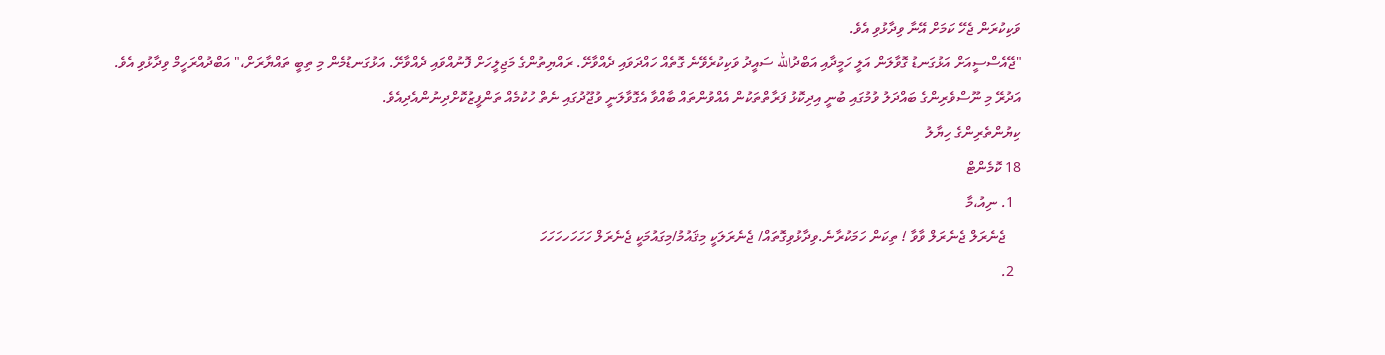ވަކިކުރަން ޖެހޭ ކަމަށް އޭނާ ވިދާޅުވި އެވެ.
"ޖޭއެސްސީއަށް އަޅުގަނޑު ގޮވާލަން އަލީ ހަމީދާއި އަބްދުالله ސައީދު ވަކިކުރެވޭނެ ގޮތެއް ހައްދަވައި ދެއްވާށޭ. ރައްޔިތުންގެ މަޖިލީހަށް ފޮނުއްވައި ދެއްވާށޭ. އަޅުގަނޑުމެން މި ތިބީ ތައްޔާރަށް،" އަބްދުއްރަހީމް ވިދާޅުވި އެވެ.
އަދުރޭ މި ނޫސްވެރިންގެ ބައްދަލު ވުމުގައި ބުނީ އިދިކޮޅު ފަރާތްތަކުން އެއްވުންތައް ބާއްވާ އެގޮވާލަނީ ވުޖޫދުގައި ނެތް ހުކުމެއް ތަންފީޒުކޮށްދިނުންއެދިއެވެ.
ކިޔުންތެރިންގެ ހިޔާލު
18 ކޮމެންޓް
  1. ނިއު،މާ
    ޖެނެރަލް ޖެނެރަލް ވާވާ ! ތިކަން ހަމަކުރާނެ.ވިދާޅުވިގޮތައް/ ޖެނެރަލަކީ މިޤައުމު/މިގައުމަކީ ޖެނެރަލް ހަހަހަހހަހަހަ
  2.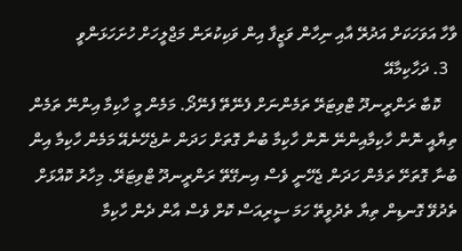ވާހާ އަވަހަކަށް އަދުރޭ އާއި ނިހާން ވަޒީފާ އިން ވަކިކުރަން މަޖްލީހަށް ހުށަހަޅަންވީ
  3. ދަހާކިމާއޭ
    ކޮބާ ރަންރީނދޫ ޓްވިޓަރޭ ތަމެންނަށް ފެނޭތޭ ފެނޭދޯ. މަމެން މީ ހާކިމާ އިންނޭ ތަމެން ތިޔާއީ ނޮން ހާކިމާއިންނޭ ނޮން ހާކިމާ ބުނާ ގޮތަށް ހަދަން ނުޖެހޭނެއޭ މަމެން ހާކިމާ އިން ބުނާ ގޮތަށޭ ތަމެން ހަދަން ޖެހޭނީ ވެސް އިނގޭތޭ ރަންރީނދޫ ޓްވިޓަރޭ. މިހާރު ކޮއްޅަށް ތެދުވޭ ގޮނޑިން ތިޔާ ތެދުވީތޭ ހަމަ ސީރިއަސް ކޮށް ވެސް އާން ދެން ހާކިމާ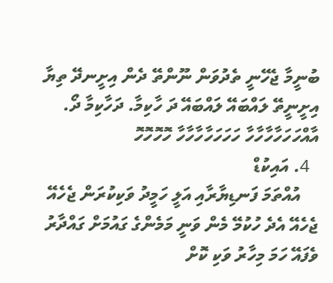ބުނީމާ ޖެހޭނީ ތެދުވަން ނޫންތޭ ދެން އިށީނދޭ ތިޔާ އިށީނީތޭ ލައްބައޭ ލައްބައޭ ދަ ހާކިމާ. ދަހާކިމާ ދޯ. އާއްހަހަހާހާހާހާ ހަހަހަހާހާހާހާ ހޮހޮހޮހޮ
  4. އައިކުޑް
    އުއްތަމަ ފަނޑިޔާރާއި އަލީ ހަމީދު ވަކިކުރަން ޖެހެއޭ ޖެހެއޭ އެދެ ހުކުމޭ މެން ވަނީ މަމެންގެ ގައުމަށް ގައްދާރު ވެފައޭ ހަމަ މިހާރު ވަކި ކޮށް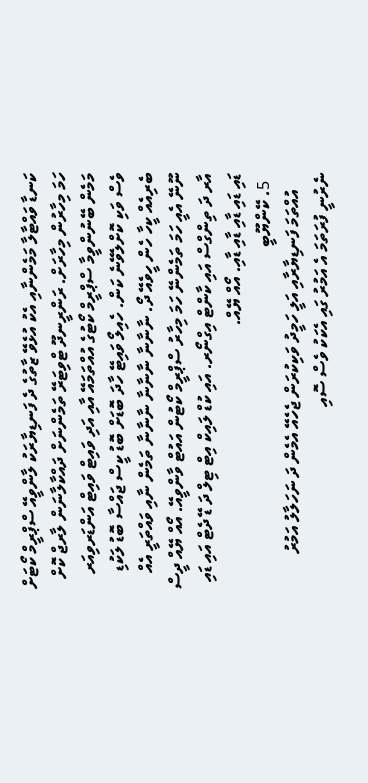ކަނޑާ ވައްޓާލާ މަމެންނާއި އެކު އުޅެވޭ ޒާތުގެ ދެ ފަނޑިޔާރަކު ލާންވީއޭ ސްޕްރީމް ކޯޓަށް ހަމަ މިހާރުން މިހާރަށް. ރަންރީނދޫ ޓްވިޓަރޭ ތަމެންނަށް ދައްކާލާނަން ލާރޖް ކޮށް މަމެން ބޭނުންވީމާ ސްޕްރީމް ކޯޓުގެ އުއްތަމައޭ އާއި އަދި ވައިޓް ވައިޓް އަންޑަރވިއަރ ވެސް ވަކި ކޮށްލެވޭނެ ކަން. ހެއިލޯ ވައިޓޭ ހާދަ ބޮޑަށް ބޮޑު ކީސް ޖައްސާ ބޮޑު ލަކުޑި ބެރިއެއް ކީހާ ހެން ހީވެއޭ ދޯ. ނާނާނާ ނާނާނާ ނާނާނާ ތަމެން ނާއި ވައްތަރީ އެއް ނޫނޭ އެއީ ހަމަ ތަމެންނޭ ހަމަ މިހާރު ސްޕްރީމް ކޯޓުން އައުޓް ވާންވީއޭ. އޯއް ޔޭއް ދީސް އާރ ދަ ތިންގްސް އައި ކާންޓް އިގްނޯރ. އައި ކުޑް ލައިކް އިޓް ޓިލް ދަ ޑޭ ދެޓް އައި ޑައި ޑައި ޑައި ޑާއި ޑާއި ޑާއި. އޯއް ޔޭއް.
  5. ކޭންޔޫބީ
    އުއްތަމަ ފަނޑިޔާރާއި އަލީ ހަމީދު ވަކިކުރަން ޖެހެއޭ އެމެން ދަ ނަހަލާލު އަމުރު ނެރުނީ ފުރަތަމަ އެ އަމުރު ގައި އެކަކު ވެސް ސޮއި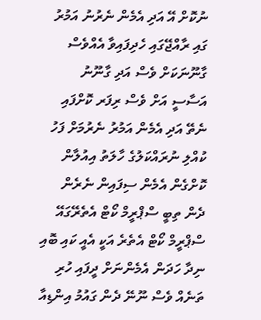ނުކޮށް އޭ އަދި އެމެން ނެރުނު އަމުރު ގައި ރާއްޖޭގައި ހެދިފައިވާ އެއްވެސް ގާނޫނަކަށް ވެސް އަދި ގާނޫނު އަސާސީ އަށް ވެސް ރިފަރ ކޮށްފައި ނެތޭ އަދި އެމެން އަމުރު ނެރުމަށް ފަހު ކުއްލި ނުރައްކަލުގެ ހާލަތު އިއުލާން ކޮށްގެން އެމެން ސިފައިން ނެރެން ދެން ތިބީ ސްޕްރީމް ކޯޓް އެތެރޭގައޭ ސްޕްރީމް ކޯޓް އެތެރެ އަކީ އެއީ ކައި ބޮއި ނިދާ ހަދަން އެމެންނަށް ދީފައި ހުރި ތަނެއް ވެސް ނޫނޭ ދެން ގައުމު އިންޑިއާ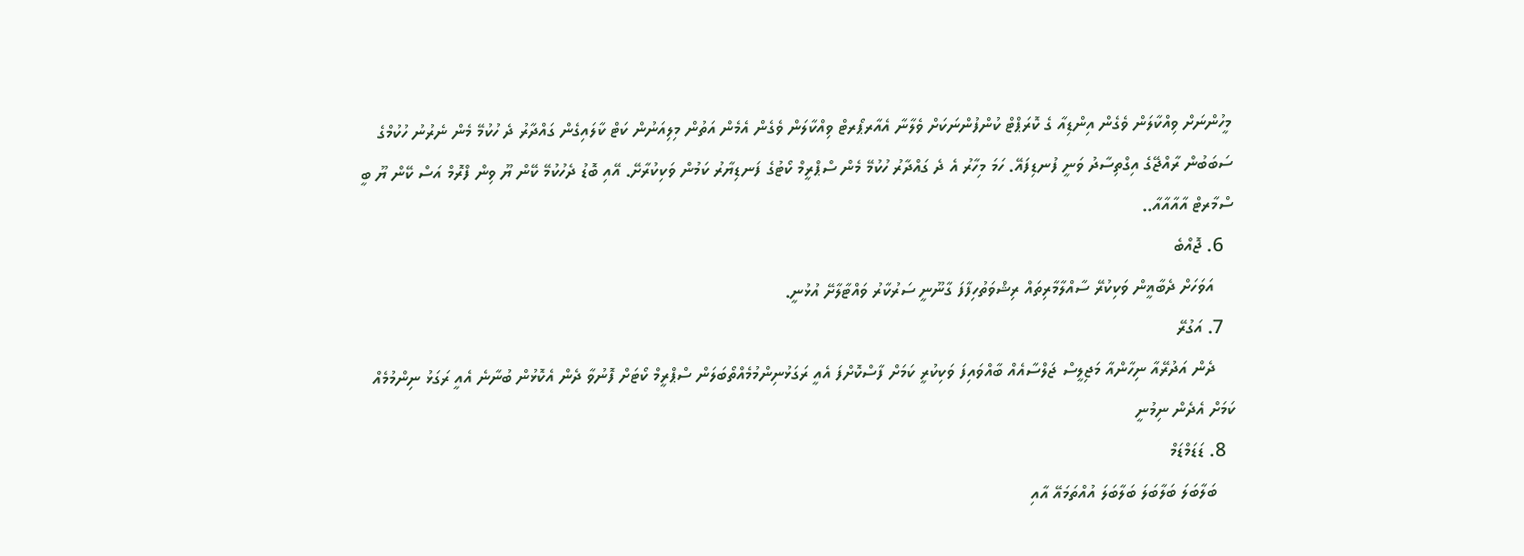މީހުންނަށް ވިއްކާލަން ވެގެން އިންޑިއާ ގެ ކޮރަޕްޓް ކުންފުންނަކަށް ވެލާނާ އެއާރޕޯރޓް ވިއްކާލަން ވެގެން އެމެން އަތުން މިލިއަނުން ކަޓް ކާލައިގެން ގައްދާރު ދެ ހުކުމޭ މެން ނެރުނު ހުކުމްގެ ސަބަބުން ރާއްޖޭގެ އިގްތިސާދު ވަނީ ފުނޑިފައޭ. ހަމަ މިހާރު އެ ދެ ގައްދާރު ހުކުމޭ މެން ސްޕްރީމް ކޯޓުގެ ފަނޑިޔާރު ކަމުން ވަކިކުރާށޭ. އޭއި ބޮޑު ދެހުކުމޭ ކޭން ޔޫ ވިން ފްރޮމް އަސް ކޭން ޔޫ ބީ ސްމާރޓް އާއާއާއާ..
  6. ޖޮއްބެ
    އަވަހަށް ދެބާޣީން ވަކިކުރޭ ސާއްލާމާރިތައް ރިޝްވަތުހިފާފަ ގާނޫނީ ސަރުކާރު ވައްޓާލާށޭ އުޅުނީ.
  7. އަގުރޭ
    ދެން އަދުރޭއާ ނިހާންއާ މަޖިލީސް ޖަލްސާއެއް ބާއްވައިފަ ވަކިކުރީ ކަމަށް ފާސްކޮށްފަ އެއީ ރަގަޅުނިންމުމެއްތޯބަލަން ސްޕްރީމް ކޯޓަށް ފޮނުވާ ދެން އެކޮޅުން ބުނާނެ އެއީ ރަގަޅު ނިންމުމެއް ކަމަށް އެދެން ނިމުނީ
  8. ޑަޑަމްޑަމް
    ބަލާބަލަ ބަލާބަލަ ބަލާބަލަ އުއްތަމައޭ އާއި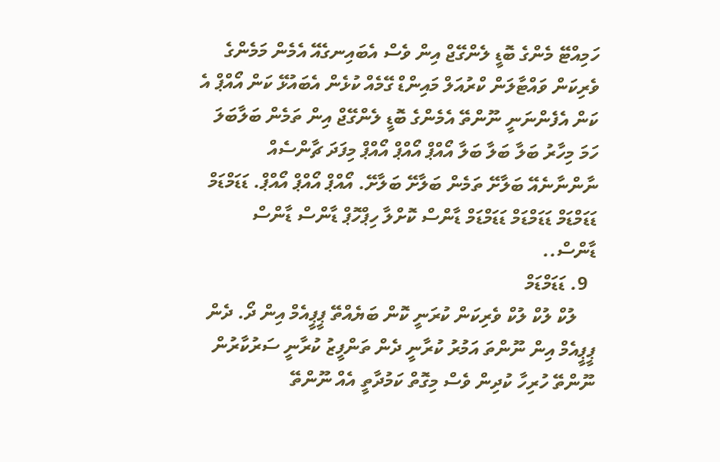ހަމިއްޓޭ މެންގެ ބޮޑީ ލެންގޭޖް އިން ވެސް އެބައިނގެއޭ އެމެން މަމެންގެ ވެރިކަން ވައްޓާލަން ކްރުއަލް މައިންޑް ގޭމެއް ކުޅެން އެބައުޅޭ ކަން އޯއްޕް އެ ކަން އެފެންނަނީ ނޫންތޭ އެމެންގެ ބޮޑީ ލެންގޭޖް އިން ތަމެން ބަލާބަލަ ހަމަ މިހާރު ބަލާ ބަލާ ބަލާ އޯއްޕް އޯއްޕް އޯއްޕް މިފަދަ ޗާންސެއް ނާންނާނެއޭ ބަލާށޭ ތަމެން ބަލާށޭ ބަލާށޭ. އޯއްޕް އޯއްޕް އޯއްޕް. ޑަޑަމްޑަމް ޑަޑަމްޑަމް ޑަޑަމްޑަމް ޑަޑަމްޑަމް ޑާންސް ކޮށްލާ ހިޕްހޮޕް ޑާންސް ޑާންސް ޑާންސް..
  9. ޑަޑަމްޑަމް
    ލުކް ލުކް ލުކް ވެރިކަން ކުރަނީ ކޮން ބަޔެއްތޭ ޕީޕީއެމް އިން ދޯ. ދެން ޕީޕީއެމް އިން ނޫންތަ އަމުރު ކުރާނީ ދެން ތަންފީޒު ކުރާނީ ސަރުކާރުން ނޫންތޭ ހުރިހާ ކުދިން ވެސް މިގޮތް ކަމުދާތީ އެއް ނޫންތޭ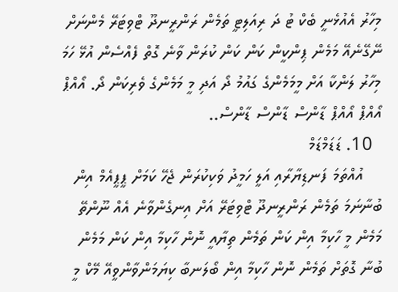މިހާރު އެއުޅެނީ ބެކް ޓު ދަ ރިއަލިޓީ ތަމެން ރަންރީނދޫ ޓްވިޓަރޭ މެންނަށް ނޭގޭނެއޭ މަމެން ޕިންކީން ކަން ކަން ކުރަން ވާނެ ގޮތް ފެއްސެން އުޅޭ ހަމަ މިހާރު ލަންކާ އަށް މީމަމެންގެ ގައުމު ދޯ އަދި މީ މަމެންގެ ވެރިކަން ދޯ. އޯއްޕް އޯއްޕް އޯއްޕް ޑާންސް ޑާންސް ޑާންސް..
  10. ޑަޑަމްޑަމް
    އުއްތަމަ ފަނޑިޔާރާއި އަލީ ހަމީދު ވަކިކުރަން ޖެހޭ ކަމަށް ޕީޕީއެމް އިން ބުނާނަމަ ތަމެން ރަންރީނދޫ ޓްވިޓަރޭ އަށް އިނގެންވާނެ އެއް ނޫންތޭ މަމެން މީ ހާކިމާ އިން ކަން ތަމެން ތިޔާއީ ނޮން ހާކިމާ އިން ކަން މަމެން ބުނާ ގޮތަށް ތަމެން ނޮން ހާކިމާ އިން ބޯލަނބާ ކިޔަމަންވާންވީއޭ މޭކް މީ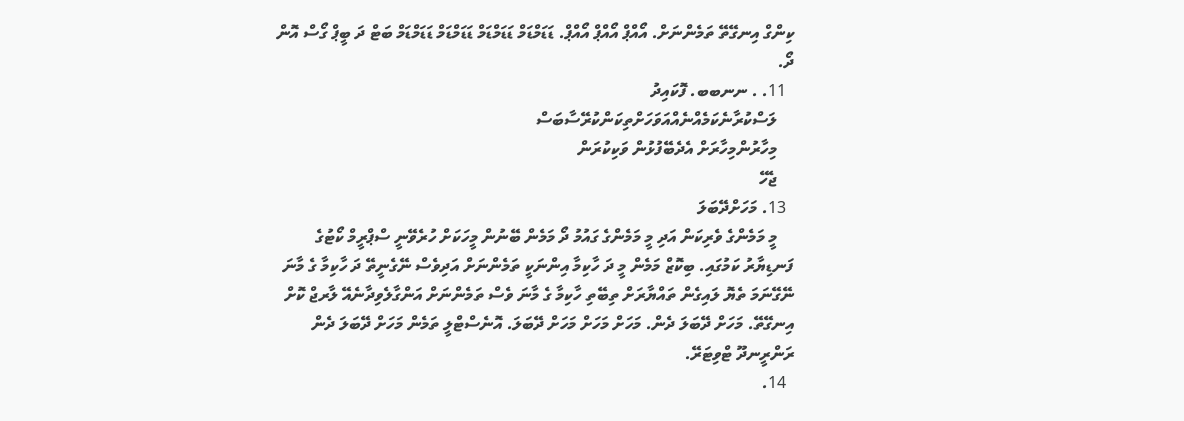ކިންގް އިނގޭތޭ ތަމެންނަށް. އޯއްޕް އޯއްޕް އޯއްޕް. ޑަޑަމްޑަމް ޑަޑަމްޑަމް ޑަޑަމްޑަމް ޑަޑަމްޑަމް ބަޓް ދަ ބީޕް ގޯސް އޮން ދޯ.
  11. . ނނބބ. ފޮކައިދު
    ލަސްކުރާނެކަމެއްނެއްއަވަހަށްތިކަންކުރޭސާބަސް
    މިހާރުންމިހާރަށް އެދެބޭފުޅުން ވަކިކުރަން
    ޖެހޭ
  13. މަހަށްދޭބަލަ
    މީ މަމެންގެ ވެރިކަން އަދި މީ މަމެންގެ ގައުމު ދޯ މަމެން ބޭނުން މީހަކަށް ހުރެވޭނީ ސްޕްރީމް ކޯޓުގެ ފަނޑިޔާރު ކަމުގައި. ބިކޮޒް މަމެން މީ ދަ ހާކިމާ އިންނަކީ ތަމެންނަށް އަދިވެސް ނޭގެނީތޭ ދަ ހާކިމާ ގެ މާނަ ނޭގޭނަމަ ތެޔޮ ލައިގެން ތައްޔާރަށް ތިބޭތި ހާކިމާ ގެ މާނަ ވެސް ތަމެންނަށް އަންގާލެވިދާނެއޭ ލާރޖް ކޮށް އިނގޭތޭ. މަހަށް ދޭބަލަ ދެން. މަހަށް މަހަށް މަހަށް ދޭބަލަ. އޮނެސްޓްލީ ތަމެން މަހަށް ދޭބަލަ ދެން ރަންރީނދޫ ޓްވިޓަރޭ.
  14.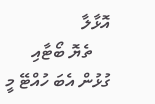އޮޅާލާ
    ތެޔޮ ބޯޓާއި ގުޅުން އެބަ ހުއްޓޭ މީ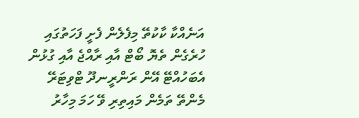އަނެއްކާ ކާކުތޭ މިފެލެން ފެށީ ފަހަތުގައި ހުރެގެން ތެޔޮ ބޯޓް އާއި ރާއްޖެ އާއި ގުޅުން އެބަހުއްޓޭ އޭން ރަންރީނދޫ ޓްވިޓަރޭ މެންތޭ ތަމެން މައިތިރި ވޭ ހަމަ މިހާރު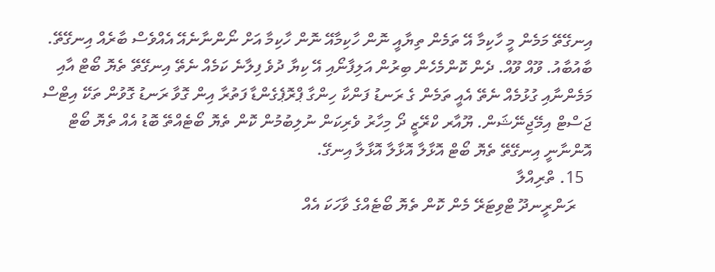އިނގޭތޭ މަމެން މީ ހާކިމާ އޭ ތަމެން ތިޔާއީ ނޮން ހާކިމާއޭ ނޮން ހާކިމާ އަށް ނޯންނާނެއޭ އެއްވެސް ބާރެއް އިނގޭތޭ. ބާއުބާއު. ވޫއް ވޫއް. ދެން ކޮންމެހެން ބިރުން އަލިފާނޯއި އޭ ކިޔާ ދުވެ ފިލާނެ ކަމެއް ނެތޭ އިނގޭތޭ ތެޔޮ ބޯޓް އާއި މަމެންނާއި ގުޅުމެއް ނެތޭ އެއީ ތަމެން ގެ ރަނޑު ފަންކާ ހިންގާ ޕްރޮޕެގެންޑާ ފަތުރާ އިން ގޮވާ ރަނޑު ގޮވުން ތަކޭ އިޓްސް ޖަސްޓް އިމޭޖިނޭޝަން. ޔޫއާރ ކްރޭޒީ ދޯ މިހާރު ވެރިކަން ނުލިބުމުން ކޮން ތެޔޮ ބޯޓެއްތޭ ބޮޑު އެއް ތެޔޮ ބޯޓް އޮންނާނީ އިނގޭތޭ ތެޔޮ ބޯޓް އޮޅާލާ އޮޅާލާ އޮޅާލާ އިނގޭ.
  15. ތްރިއްލާ
    ރަންރީނދޫ ޓްވިޓަރޭ މެން ކޮން ތެޔޮ ބޯޓެއްގެ ވާހަކަ އެއް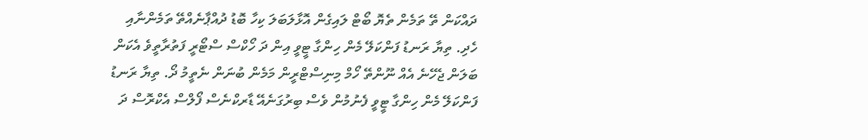ދައްކަން ތޭ ތަމެން ތެޔޮ ބޯޓް ލައިގެން އޮޅާލަބަލަ ކިހާ ބޮޑު ދުއްޕާނެއްތޭ ތަމެންނާއި ހެދި. ތިޔާ ރަނޑު ފަންކަލޭ މެން ހިންގާ ޓީވީ އިން ދަ ހޯކްސް ސްޓޯރީ ފަތުރާތީވެ އެކަން ބަލަން ޖެހޭނެ އެއް ނޫންތޭ ހޯމް މިނިސްޓްރީން މަމެން ބުނަން ނެތީމު ދޯ. ތިޔާ ރަނޑު ފަންކަލޭ މެން ހިންގާ ޓީވީ ފެނުމުން ވެސް ބިރުގަނެއޭ ޑާރކްނެސް ފޯލްސް އެކްރޮސް ދަ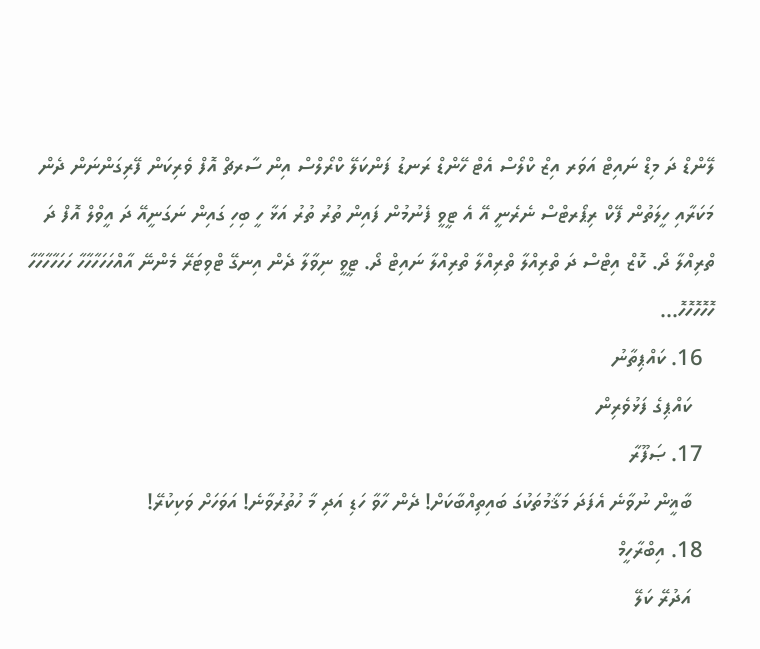ލޭންޑް ދަ މިޑް ނައިޓް އަވަރ އިޒް ކްލޯސް އެޓް ހޭންޑް ރަނޑު ފަންކަލޭ ކްރޯލްސް އިން ސާރޗް އޮފް ވެރިކަން ފޭރިގަންނަން ދެން މަކަރާއި ހީލަތުން ފޭކް ރިޕޯރޓްސް ނެރެނީ އޭ އެ ޓީވީ ފެނުމުން ފައިން ތުރު ތުރު އަޅާ ހީ ބިހި ގައިން ނަގަނީއޭ ދަ އީވްލް އޮފް ދަ ތްރިއްލާ ދޯ. ކޮޒް އިޓްސް ދަ ތްރިއްލާ ތްރިއްލާ ތްރިއްލާ ނައިޓް ދޯ. ޓީވީ ނިވާލާ ދެން އިނގޭ ޓްވިޓަރޭ މެންނޭ އާއްހަހަހާހާހާ ހަހަހާހާހާހާ ހޮހޮހޮހޮހޮ...
  16. ކައްޕިތާނު
    ކައްޕިގެ ފަޅުވެރިން
  17. ޞަފޫރާ
    ބާޣީން ނުވާނެ އެފަދަ މަޤާމުތަކުގަ ބައިތިއްބާކަށް! ދެން ހާވާ ހަޑި އަދި މާ ހުތުރުވާނެ! އަވަހަށް ވަކިކުރޭ!
  18. އިބްރާހީމް
    އަދުރޭ ކަލޭ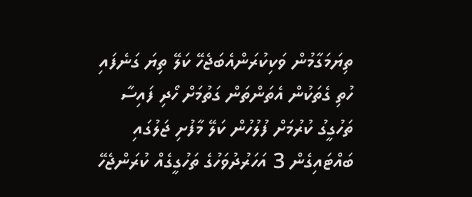ތިޔަމަގާމުން ވަކިކުރަންއެބަޖެހޭ ކަލޭ ތިޔަ ގަނެފައި ހުތި ގެތަކުން އެތަންތަން ގަތުމަށް ހޯދި ފައިސާ ތަހުގީގު ކުރުމަށް ފުލުހުން ކަލޭ މާފުށި ޖަލުގައި ބައްޓައިގެން 3 އަހަރުދުވަހުގެ ތަހުގީގެއް ކުރަންޖެހޭ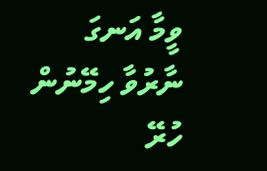ވީމާ އަނގަ ނާރުވާ ހިމޭނުން ހުރޭ